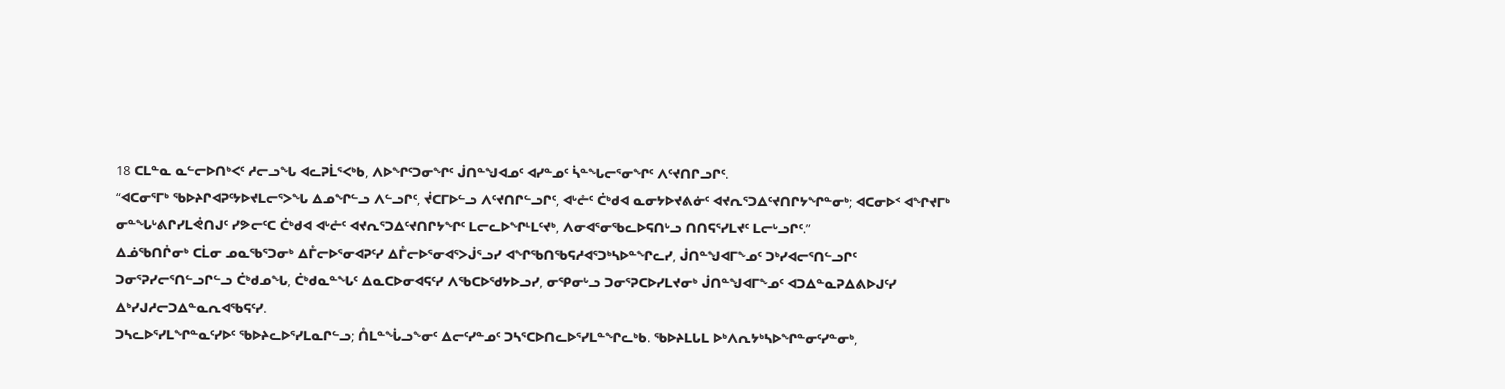18 ᑕᒪᓐᓇ ᓇᓪᓕᐅᑎᒃᐸᑦ ᓱᓕᓗᖓ ᐊᓚᕈᒫᕐᐸᒃᑲ, ᐱᐅᖏᑦᑐᓂᖏᑦ ᒎᑎᓐᖑᐊᓄᑦ ᐊᓯᓐᓄᑦ ᓵᓐᖓᓕᕐᓂᖏᑦ ᐱᑦᔪᑎᒋᓗᒋᑦ.
“ᐊᑕᓂᕐᒥᒃ ᖃᐅᔨᒋᐊᕈᑦᔭᐅᔪᒪᓕᕐᐳᖓ ᐃᓄᖏᓪᓗ ᐱᓪᓗᒋᑦ, ᔫᑕᒥᐅᓪᓗ ᐱᑦᔪᑎᒋᓪᓗᒋᑦ, ᐊᒡᓔᑦ ᑖᒃᑯᐊ ᓇᓂᔭᐅᔪᕕᓃᑦ ᐊᔪᕆᕐᑐᐃᑦᔪᑎᒋᔭᖏᓐᓂᒃ; ᐊᑕᓂᐅᑉ ᐊᖏᔪᒥᒃ ᓂᓐᖓᒡᕕᒋᓯᒪᕚᑎᒍᑦ ᓯᕗᓕᑦᑕ ᑖᒃᑯᐊ ᐊᒡᓔᑦ ᐊᔪᕆᕐᑐᐃᑦᔪᑎᒋᔭᖏᑦ ᒪᓕᓚᐅᖏᒻᒪᑦᔪᒃ, ᐱᓂᐊᕐᓂᖃᓚᐅᕋᑎᒡᓗ ᑎᑎᕋᕐᓯᒪᔪᑦ ᒪᓕᒡᓗᒋᑦ.”
ᐃᓅᖃᑎᒌᓂᒃ ᑕᒫᓂ ᓄᓇᖃᕐᑐᓂᒃ ᐃᒤᓕᐅᕐᓂᐊᕈᑦᓯ ᐃᒤᓕᐅᕐᓂᐊᕐᐳᒎᕐᓗᓯ ᐊᖏᖃᑎᖃᕋᓱᐊᕐᑐᒃᓴᐅᓐᖏᓚᓯ, ᒎᑎᓐᖑᐊᒥᖕᓄᑦ ᑐᒃᓯᐊᓕᕐᑎᓪᓗᒋᑦ ᑐᓂᕐᕈᓯᓕᕐᑎᓪᓗᒋᓪᓗ ᑖᒃᑯᓄᖓ, ᑖᒃᑯᓇᓐᖓᑦ ᐃᓇᑕᐅᓂᐊᕋᑦᓯ ᐱᖃᑕᐅᖁᔭᐅᓗᓯ, ᓂᕿᓂᒡᓗ ᑐᓂᕐᕈᑕᐅᓯᒪᔪᓂᒃ ᒎᑎᓐᖑᐊᒥᖕᓄᑦ ᐊᑐᐃᓐᓇᕈᐃᕕᐅᒍᑦᓯ ᐃᒃᓯᒍᓱᓕᑐᐃᓐᓇᕆᐊᖃᕋᑦᓯ.
ᑐᓴᓚᐅᕐᓯᒪᖏᓐᓇᑦᓯᐅᑦ ᖃᐅᔨᓚᐅᕐᓯᒪᓇᒋᓪᓗ; ᑍᒪᓐᖔᓗᖕᓂᑦ ᐃᓕᑦᓯᓐᓄᑦ ᑐᓴᕐᑕᐅᑎᓚᐅᕐᓯᒪᓐᖏᓚᒃᑲ. ᖃᐅᔨᒪᒐᒪ ᐅᒃᐱᕆᔭᒃᓴᐅᖏᓐᓂᑦᓯᓐᓂᒃ,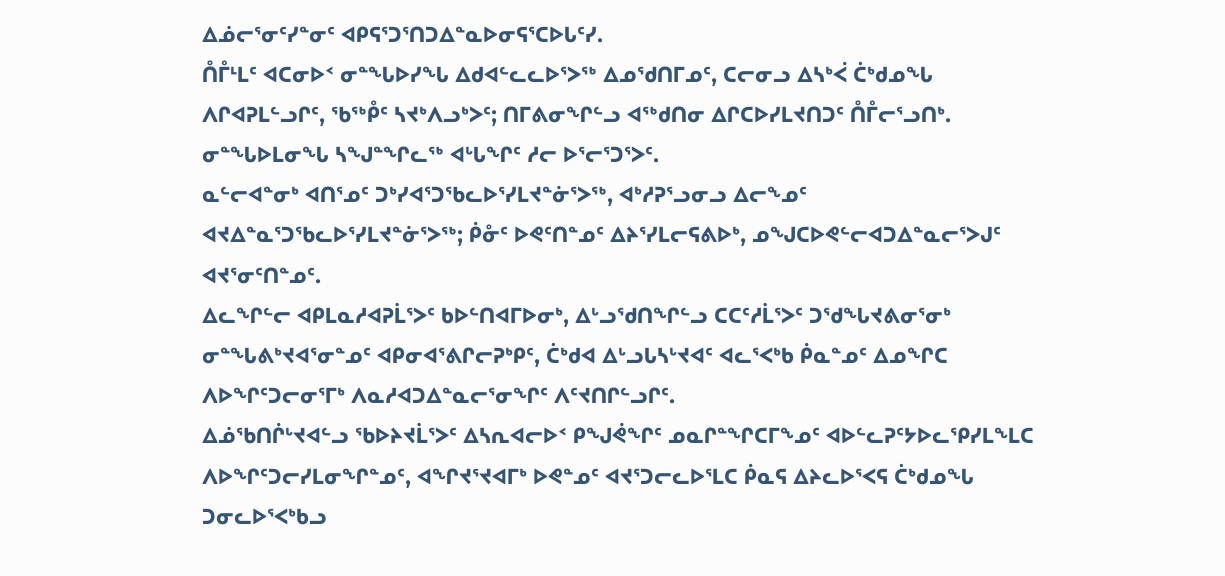ᐃᓅᓕᕐᓂᑦᓯᓐᓂᑦ ᐊᑭᕋᕐᑐᕐᑎᑐᐃᓐᓇᐅᓂᕋᕐᑕᐅᒐᑦᓯ.
ᑍᒤᒻᒪᑦ ᐊᑕᓂᐅᑉ ᓂᓐᖓᐅᓯᖓ ᐃᑯᐊᓪᓚᓚᐅᕐᐳᖅ ᐃᓄᖁᑎᒥᓄᑦ, ᑕᓕᓂᓗ ᐃᓴᒃᐹ ᑖᒃᑯᓄᖓ ᐱᒋᐊᕈᒪᓪᓗᒋᑦ, ᖃᖅᑬᑦ ᓴᔪᒃᐱᓗᒃᐳᑦ; ᑎᒥᕕᓂᖏᓪᓗ ᐊᖅᑯᑎᓂ ᐃᒋᑕᐅᓯᒪᔪᑎᑐᑦ ᑍᒤᓕᕐᓗᑎᒃ. ᓂᓐᖓᐅᒪᓂᖓ ᓴᖑᓐᖏᓚᖅ ᐊᒡᒐᖏᑦ ᓱᓕ ᐅᕐᓕᕐᑐᕐᐳᑦ.
ᓇᓪᓕᐊᓐᓂᒃ ᐊᑎᕐᓄᑦ ᑐᒃᓯᐊᕐᑐᖃᓚᐅᕐᓯᒪᔪᓐᓃᕐᐳᖅ, ᐊᒃᓱᕈᕐᓗᓂᓗ ᐃᓕᖕᓄᑦ ᐊᔪᐃᓐᓇᕐᑐᖃᓚᐅᕐᓯᒪᔪᓐᓃᕐᐳᖅ; ᑮᓁᑦ ᐅᕙᑦᑎᓐᓄᑦ ᐃᔨᕐᓯᒪᓕᕋᕕᐅᒃ, ᓄᖑᑕᐅᕙᓪᓕᐊᑐᐃᓐᓇᓕᕐᐳᒍᑦ ᐊᔪᕐᓂᑦᑎᓐᓄᑦ.
ᐃᓚᖏᓪᓕ ᐊᑭᒪᓇᓱᐊᕈᒫᕐᐳᑦ ᑲᐅᓪᑎᐊᒥᐅᓂᒃ, ᐃᒡᓗᖁᑎᖏᓪᓗ ᑕᑕᑦᓱᒫᕐᐳᑦ ᑐᖁᖓᔪᕕᓂᕐᓂᒃ ᓂᓐᖓᕕᒃᔪᐊᕐᓂᓐᓄᑦ ᐊᑭᓂᐊᕐᕕᒋᓕᕈᒃᑭᑦ, ᑖᒃᑯᐊ ᐃᒡᓗᒐᓴᒡᔪᐊᑦ ᐊᓚᕐᐸᒃᑲ ᑮᓇᓐᓄᑦ ᐃᓄᖏᑕ ᐱᐅᖏᑦᑐᓕᓂᕐᒥᒃ ᐱᓇᓱᐊᑐᐃᓐᓇᓕᕐᓂᖏᑦ ᐱᑦᔪᑎᒋᓪᓗᒋᑦ.
ᐃᓅᖃᑎᒌᒡᔪᐊᓪᓗ ᖃᐅᔨᔪᒫᕐᐳᑦ ᐃᓴᕆᐊᓕᐅᑉ ᑭᖑᕚᖏᑦ ᓄᓇᒋᓐᖏᑕᒥᖕᓄᑦ ᐊᐅᓪᓚᕈᑦᔭᐅᓚᕿᓯᒪᖕᒪᑕ ᐱᐅᖏᑦᑐᓕᓯᒪᓂᖏᓐᓄᑦ, ᐊᖏᔪᕐᔪᐊᒥᒃ ᐅᕙᓐᓄᑦ ᐊᔪᕐᑐᓕᓚᐅᕐᒪᑕ ᑮᓇᕋ ᐃᔨᓚᐅᕐᐸᕋ ᑖᒃᑯᓄᖓ ᑐᓂᓚᐅᕐᐸᒃᑲᓗ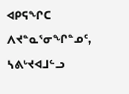ᐊᑭᕋᖏᑕ ᐱᔪᓐᓇᕐᓂᖏᓐᓄᑦ, ᓴᕕᒡᔪᐊᒧᓪᓗ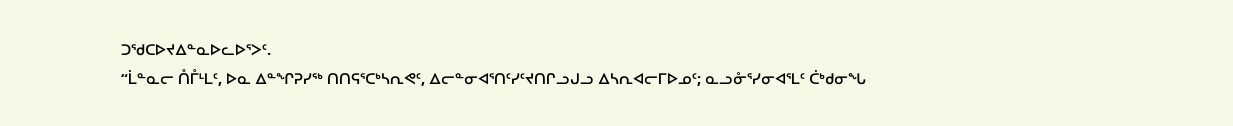ᑐᖁᑕᐅᔪᐃᓐᓇᐅᓚᐅᕐᐳᑦ.
“ᒫᓐᓇᓕ ᑍᒤᒻᒪᑦ, ᐅᓇ ᐃᓐᖏᕈᓯᖅ ᑎᑎᕋᕐᑕᒃᓴᕆᕙᑦ, ᐃᓕᓐᓂᐊᕐᑎᑦᓯᑦᔪᑎᒋᓗᒍᓗ ᐃᓴᕆᐊᓕᒥᐅᓄᑦ; ᓇᓗᓁᕐᓯᓂᐊᕐᒪᑦ ᑖᒃᑯᓂᖓ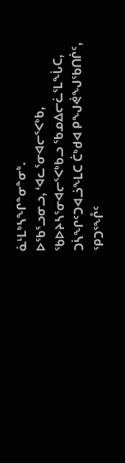ᓈᒻᒪᒃᓴᖏᓐᓂᓐᓂᒃ.
ᐅᖃᕐᓗᓂᓗ, ‘ᐊᓚᕐᓂᐊᓕᕐᐸᒃᑲ, ᖃᐅᔨᓴᕐᓂᐊᓕᕐᐸᒃᑲᓗ ᖃᓄᐃᓕᓛᕐᒪᖔᑕ, ᑐᓵᖏᑦᑐᐊᓘᖕᒪᑕ ᑖᒃᑯᐊ ᑭᖑᕚᖑᖃᑎᒌᑦ, ᕿᑐᕐᖎᑦ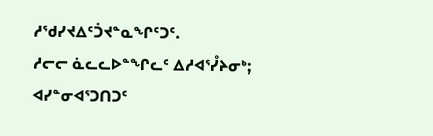ᓱᖁᓯᔪᐃᑦᑑᔪᓐᓇᖏᑦᑐᑦ.
ᓱᓕᓕ ᓈᓚᓚᐅᓐᖏᓚᑦ ᐃᓱᐊᕐᓮᔨᓂᒃ; ᐊᓯᓐᓂᐊᕐᑐᑎᑐᑦ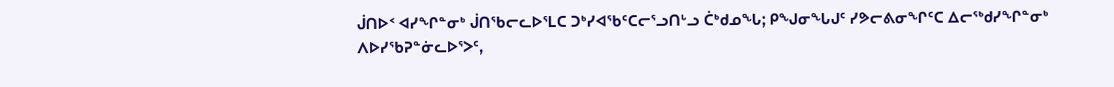ᒎᑎᐅᑉ ᐊᓯᖏᓐᓂᒃ ᒎᑎᖃᓕᓚᐅᕐᒪᑕ ᑐᒃᓯᐊᖃᑦᑕᓕᕐᓗᑎᒡᓗ ᑖᒃᑯᓄᖓ; ᑭᖑᓂᖓᒍᑦ ᓯᕗᓕᕕᓂᖏᑦᑕ ᐃᓕᖅᑯᓯᖏᓐᓂᒃ ᐱᐅᓯᖃᕈᓐᓃᓚᐅᕐᐳᑦ,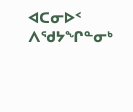ᐊᑕᓂᐅᑉ ᐱᖁᔭᖏᓐᓂᒃ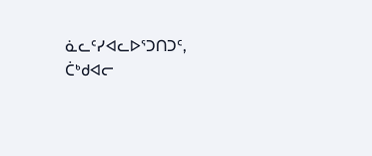ᓈᓚᑦᓯᐊᓚᐅᕐᑐᑎᑐᑦ, ᑖᒃᑯᐊᓕ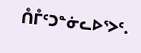ᑍᒤᑦᑐᓐᓃᓚᐅᕐᐳᑦ.